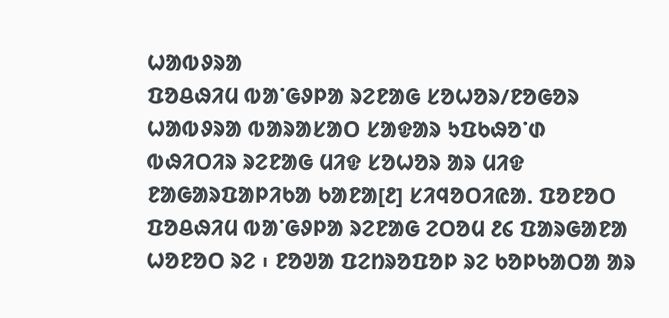ᱦᱟᱵᱽᱨᱟ
ᱯᱚᱪᱷᱤᱢ ᱵᱟᱸᱜᱽᱞᱟ ᱨᱮᱱᱟᱜ ᱥᱚᱦᱚᱨ/ᱱᱚᱜᱚᱨ
ᱦᱟᱵᱽᱨᱟ ᱵᱟᱨᱟᱥᱟᱛ ᱥᱟᱫᱟᱨ ᱩᱯᱠᱷᱚᱸᱰ ᱵᱷᱤᱛᱤᱨ ᱨᱮᱱᱟᱜ ᱢᱤᱫ ᱥᱚᱦᱚᱨ ᱟᱨ ᱢᱤᱫ ᱱᱟᱜᱟᱨᱯᱟᱞᱤᱠᱟ ᱠᱟᱱᱟ[᱒] ᱥᱤᱧᱚᱛᱤᱭᱟᱹ ᱯᱚᱱᱚᱛ ᱯᱚᱪᱷᱤᱢ ᱵᱟᱸᱜᱽᱞᱟ ᱨᱮᱱᱟᱜ ᱮᱛᱚᱢ ᱒᱔ ᱯᱟᱨᱜᱟᱱᱟ ᱦᱚᱱᱚᱛ ᱨᱮ ᱾ ᱱᱚᱣᱟ ᱯᱮᱴᱨᱚᱯᱚᱞ ᱨᱮ ᱠᱚᱞᱠᱟᱛᱟ ᱟᱨ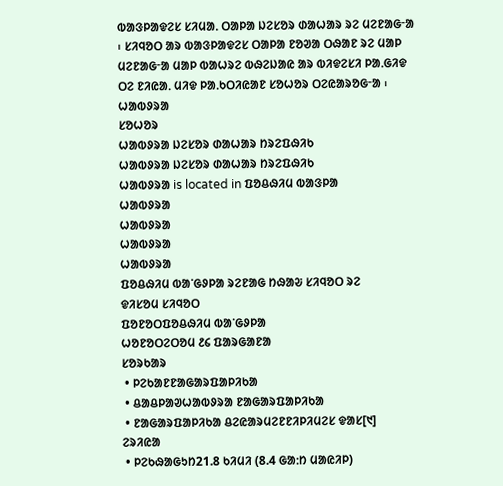ᱵᱟᱝᱞᱟᱫᱮᱥ ᱥᱤᱢᱟᱹ ᱛᱟᱞᱟ ᱡᱮᱥᱚᱨ ᱰᱟᱦᱟᱨ ᱨᱮ ᱢᱮᱱᱟᱜᱼᱟ ᱾ ᱥᱤᱧᱚᱛ ᱟᱨ ᱵᱟᱝᱞᱟᱫᱮᱥ ᱛᱟᱞᱟ ᱱᱚᱣᱟ ᱛᱷᱟᱱ ᱨᱮ ᱢᱟᱞ ᱢᱮᱱᱟᱜᱼᱟ ᱢᱟᱞ ᱵᱟᱦᱨᱮ ᱵᱷᱮᱡᱟᱭ ᱟᱨ ᱵᱤᱫᱮᱥᱤ ᱞᱟᱹᱜᱤᱫ ᱛᱮ ᱱᱤᱭᱟᱹ ᱢᱤᱫ ᱞᱟᱹᱠᱛᱤᱭᱟᱱ ᱥᱚᱦᱚᱨ ᱛᱮᱭᱟᱨᱚᱜᱼᱟ ᱾
ᱦᱟᱵᱽᱨᱟ
ᱥᱚᱦᱚᱨ
ᱦᱟᱵᱽᱨᱟ ᱡᱮᱥᱚᱨ ᱰᱟᱦᱟᱨ ᱴᱨᱮᱯᱷᱤᱠ
ᱦᱟᱵᱽᱨᱟ ᱡᱮᱥᱚᱨ ᱰᱟᱦᱟᱨ ᱴᱨᱮᱯᱷᱤᱠ
ᱦᱟᱵᱽᱨᱟ is located in ᱯᱚᱪᱷᱤᱢ ᱵᱟᱝᱞᱟ
ᱦᱟᱵᱽᱨᱟ
ᱦᱟᱵᱽᱨᱟ
ᱦᱟᱵᱽᱨᱟ
ᱦᱟᱵᱽᱨᱟ
ᱯᱚᱪᱷᱤᱢ ᱵᱟᱸᱜᱽᱞᱟ ᱨᱮᱱᱟᱜ ᱴᱷᱟᱶ ᱥᱤᱧᱚᱛ ᱨᱮ
ᱫᱤᱥᱚᱢ ᱥᱤᱧᱚᱛ
ᱯᱚᱱᱚᱛᱯᱚᱪᱷᱤᱢ ᱵᱟᱸᱜᱽᱞᱟ
ᱦᱚᱱᱚᱛᱮᱛᱚᱢ ᱒᱔ ᱯᱟᱨᱜᱟᱱᱟ
ᱥᱚᱨᱠᱟᱨ
 • ᱞᱮᱠᱟᱱᱱᱟᱜᱟᱨᱯᱟᱞᱤᱠᱟ
 • ᱪᱟᱪᱞᱟᱣᱦᱟᱵᱽᱨᱟ ᱱᱟᱜᱟᱨᱯᱟᱞᱤᱠᱟ
 • ᱱᱟᱜᱟᱨᱯᱟᱞᱤᱠᱟ ᱪᱮᱭᱟᱨᱢᱮᱱᱱᱤᱞᱤᱢᱮᱥ ᱫᱟᱥ[᱑]
ᱮᱨᱤᱭᱟ
 • ᱞᱮᱠᱷᱟᱜᱩᱴ21.8 ᱠᱤᱢᱤ (8.4 ᱜᱟᱺᱴ ᱢᱟᱭᱤᱞ)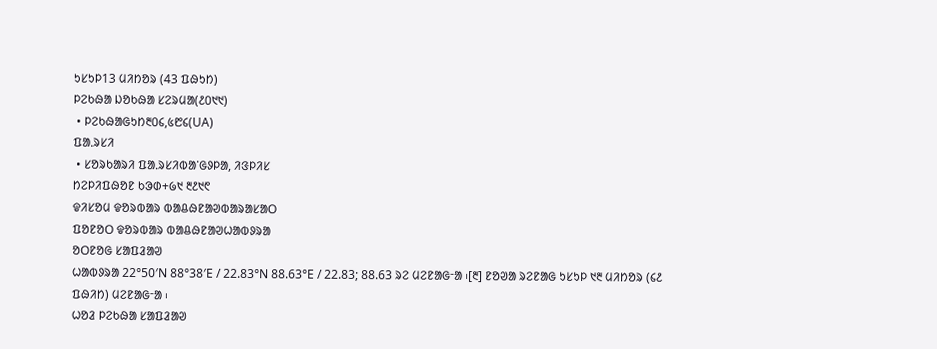ᱩᱥᱩᱞ13 ᱢᱤᱴᱚᱨ (43 ᱯᱷᱩᱴ)
ᱞᱮᱠᱷᱟ ᱡᱚᱠᱷᱟ ᱥᱮᱨᱢᱟ(᱒᱐᱑᱑)
 • ᱞᱮᱠᱷᱟᱜᱩᱴ᱓᱐᱔,᱕᱘᱔(UA)
ᱯᱟᱹᱨᱥᱤ
 • ᱥᱚᱨᱠᱟᱨᱤ ᱯᱟᱹᱨᱥᱤᱵᱟᱸᱜᱽᱞᱟ, ᱤᱝᱞᱤᱥ
ᱴᱮᱞᱤᱯᱷᱚᱱ ᱠᱳᱰ+᱙᱑ ᱓᱒᱑᱖
ᱫᱤᱥᱚᱢ ᱫᱚᱨᱵᱟᱨ ᱵᱟᱪᱷᱱᱟᱣᱵᱟᱨᱟᱥᱟᱛ
ᱯᱚᱱᱚᱛ ᱫᱚᱨᱵᱟᱨ ᱵᱟᱪᱷᱱᱟᱣᱦᱟᱵᱽᱨᱟ
ᱚᱛᱱᱚᱜ ᱥᱟᱯᱲᱟᱣ
ᱦᱟᱵᱽᱨᱟ 22°50′N 88°38′E / 22.83°N 88.63°E / 22.83; 88.63 ᱨᱮ ᱢᱮᱱᱟᱜᱼᱟ ᱾[᱓] ᱱᱚᱣᱟ ᱨᱮᱱᱟᱜ ᱩᱥᱩᱞ ᱑᱓ ᱢᱤᱴᱚᱨ (᱔᱒ ᱯᱷᱤᱴ) ᱢᱮᱱᱟᱜᱼᱟ ᱾
ᱦᱚᱲ ᱞᱮᱠᱷᱟ ᱥᱟᱯᱲᱟᱣ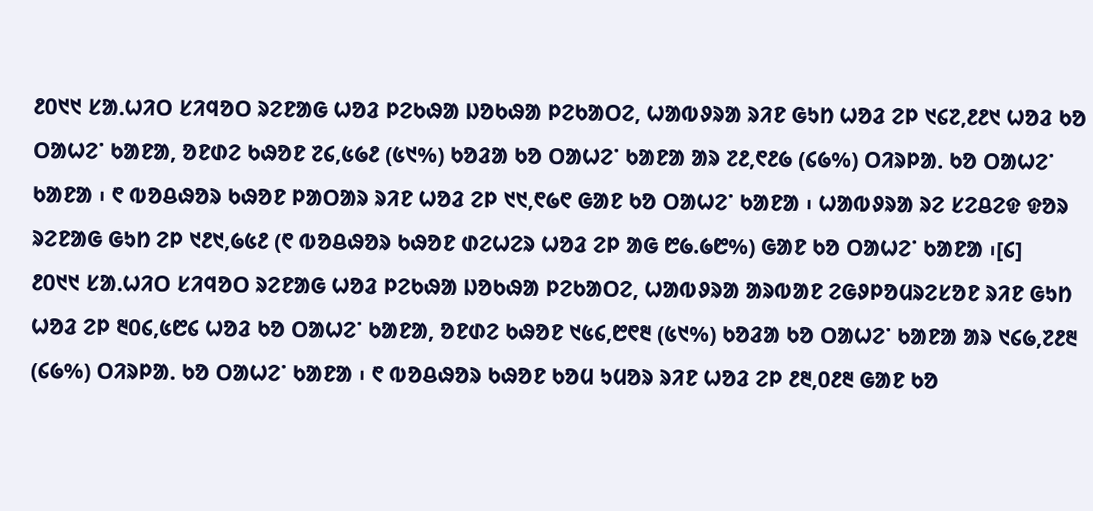᱒᱐᱑᱑ ᱥᱟᱹᱦᱤᱛ ᱥᱤᱧᱚᱛ ᱨᱮᱱᱟᱜ ᱦᱚᱲ ᱞᱮᱠᱷᱟ ᱡᱚᱠᱷᱟ ᱞᱮᱠᱟᱛᱮ, ᱦᱟᱵᱽᱨᱟ ᱨᱤᱱ ᱜᱩᱴ ᱦᱚᱲ ᱮᱞ ᱑᱔᱗,᱒᱒᱑ ᱦᱚᱲ ᱠᱚ ᱛᱟᱦᱮᱸ ᱠᱟᱱᱟ, ᱚᱱᱰᱮ ᱠᱷᱚᱱ ᱗᱔,᱕᱙᱒ (᱕᱑%) ᱠᱚᱲᱟ ᱠᱚ ᱛᱟᱦᱮᱸ ᱠᱟᱱᱟ ᱟᱨ ᱗᱒,᱖᱒᱙ (᱔᱙%) ᱛᱤᱨᱞᱟᱹ ᱠᱚ ᱛᱟᱦᱮᱸ ᱠᱟᱱᱟ ᱾ ᱖ ᱵᱚᱪᱷᱚᱨ ᱠᱷᱚᱱ ᱞᱟᱛᱟᱨ ᱨᱤᱱ ᱦᱚᱲ ᱮᱞ ᱑᱑,᱖᱙᱖ ᱜᱟᱱ ᱠᱚ ᱛᱟᱦᱮᱸ ᱠᱟᱱᱟ ᱾ ᱦᱟᱵᱽᱨᱟ ᱨᱮ ᱥᱮᱪᱮᱫ ᱫᱚᱨ ᱨᱮᱱᱟᱜ ᱜᱩᱴ ᱮᱞ ᱑᱒᱑,᱙᱕᱒ (᱖ ᱵᱚᱪᱷᱚᱨ ᱠᱷᱚᱱ ᱰᱮᱦᱮᱨ ᱦᱚᱲ ᱮᱞ ᱟᱜ ᱘᱙.᱙᱘%) ᱜᱟᱱ ᱠᱚ ᱛᱟᱦᱮᱸ ᱠᱟᱱᱟ ᱾[᱔]
᱒᱐᱑᱑ ᱥᱟᱹᱦᱤᱛ ᱥᱤᱧᱚᱛ ᱨᱮᱱᱟᱜ ᱦᱚᱲ ᱞᱮᱠᱷᱟ ᱡᱚᱠᱷᱟ ᱞᱮᱠᱟᱛᱮ, ᱦᱟᱵᱽᱨᱟ ᱟᱨᱵᱟᱱ ᱮᱜᱽᱞᱚᱢᱨᱮᱥᱚᱱ ᱨᱤᱱ ᱜᱩᱴ ᱦᱚᱲ ᱮᱞ ᱓᱐᱔,᱕᱘᱔ ᱦᱚᱲ ᱠᱚ ᱛᱟᱦᱮᱸ ᱠᱟᱱᱟ, ᱚᱱᱰᱮ ᱠᱷᱚᱱ ᱑᱕᱔,᱘᱖᱓ (᱕᱑%) ᱠᱚᱲᱟ ᱠᱚ ᱛᱟᱦᱮᱸ ᱠᱟᱱᱟ ᱟᱨ ᱑᱔᱙,᱗᱒᱓ (᱔᱙%) ᱛᱤᱨᱞᱟᱹ ᱠᱚ ᱛᱟᱦᱮᱸ ᱠᱟᱱᱟ ᱾ ᱖ ᱵᱚᱪᱷᱚᱨ ᱠᱷᱚᱱ ᱠᱚᱢ ᱩᱢᱚᱨ ᱨᱤᱱ ᱦᱚᱲ ᱮᱞ ᱒᱓,᱐᱒᱓ ᱜᱟᱱ ᱠᱚ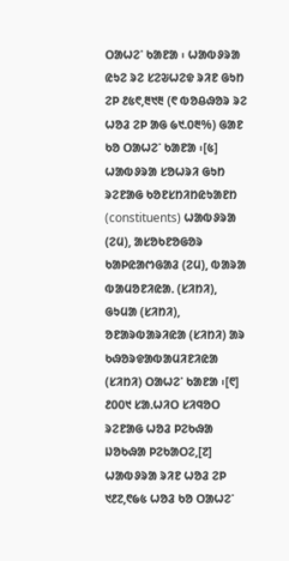ᱛᱟᱦᱮᱸ ᱠᱟᱱᱟ ᱾ ᱦᱟᱵᱽᱨᱟ ᱭᱩᱮ ᱨᱮ ᱥᱮᱶᱦᱮᱫ ᱨᱤᱱ ᱜᱩᱴ ᱮᱞ ᱒᱕᱖,᱓᱑᱓ (᱖ ᱵᱚᱪᱷᱚᱨ ᱨᱮ ᱦᱚᱲ ᱮᱞ ᱟᱜ ᱙᱑.᱐᱓%) ᱜᱟᱱ ᱠᱚ ᱛᱟᱦᱮᱸ ᱠᱟᱱᱟ ᱾[᱕] ᱦᱟᱵᱽᱨᱟ ᱥᱚᱦᱨᱤ ᱜᱩᱴ ᱨᱮᱱᱟᱜ ᱠᱚᱱᱥᱴᱤᱴᱭᱩᱟᱱᱴ (constituents) ᱦᱟᱵᱽᱨᱟ (ᱮᱢ), ᱟᱥᱚᱠᱱᱚᱜᱚᱨ ᱠᱟᱞᱭᱟᱬᱜᱟᱲ (ᱮᱢ), ᱵᱟᱨᱟ ᱵᱟᱢᱚᱱᱤᱭᱟᱹ (ᱥᱤᱴᱤ), ᱜᱩᱢᱟ (ᱥᱤᱴᱤ), ᱚᱱᱟᱨᱵᱟᱨᱤᱭᱟ (ᱥᱤᱴᱤ) ᱟᱨ ᱠᱷᱚᱨᱫᱟᱵᱟᱢᱤᱱᱤᱭᱟ (ᱥᱤᱴᱤ) ᱛᱟᱦᱮᱸ ᱠᱟᱱᱟ ᱾[᱖]
᱒᱐᱐᱑ ᱥᱟᱹᱦᱤᱛ ᱥᱤᱧᱚᱛ ᱨᱮᱱᱟᱜ ᱦᱚᱲ ᱞᱮᱠᱷᱟ ᱡᱚᱠᱷᱟ ᱞᱮᱠᱟᱛᱮ,[᱗] ᱦᱟᱵᱽᱨᱟ ᱨᱤᱱ ᱦᱚᱲ ᱮᱞ ᱑᱒᱗,᱖᱙᱕ ᱦᱚᱲ ᱠᱚ ᱛᱟᱦᱮᱸ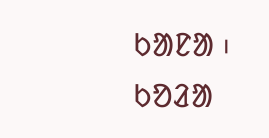ᱠᱟᱱᱟ ᱾ ᱠᱚᱲᱟ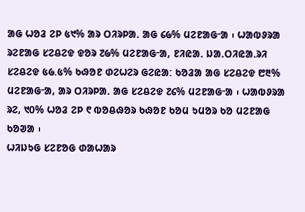ᱟᱜ ᱦᱚᱲ ᱮᱞ ᱕᱑% ᱟᱨ ᱛᱤᱨᱞᱟᱹ ᱟᱜ ᱔᱙% ᱢᱮᱱᱟᱜᱼᱟ ᱾ ᱦᱟᱵᱽᱨᱟ ᱨᱮᱱᱟᱜ ᱥᱮᱪᱮᱫ ᱫᱚᱨ ᱗᱙% ᱢᱮᱱᱟᱜᱼᱟ, ᱱᱤᱭᱟᱹ ᱡᱟᱹᱛᱤᱭᱟᱹᱨᱤ ᱥᱮᱪᱮᱫ ᱕᱙.᱕% ᱠᱷᱚᱱ ᱰᱮᱦᱮᱨ ᱜᱮᱭᱟ: ᱠᱚᱲᱟ ᱟᱜ ᱥᱮᱪᱮᱫ ᱘᱓% ᱢᱮᱱᱟᱜᱼᱟ, ᱟᱨ ᱛᱤᱨᱞᱟᱹ ᱟᱜ ᱥᱮᱪᱮᱫ ᱗᱔% ᱢᱮᱱᱟᱜᱼᱟ ᱾ ᱦᱟᱵᱽᱨᱟ ᱨᱮ, ᱑᱐% ᱦᱚᱲ ᱮᱞ ᱖ ᱵᱚᱪᱷᱚᱨ ᱠᱷᱚᱱ ᱠᱚᱢ ᱩᱢᱚᱨ ᱠᱚ ᱢᱮᱱᱟᱜ ᱠᱚᱣᱟ ᱾
ᱦᱤᱡᱩᱜ ᱥᱮᱱᱚᱜ ᱰᱟᱦᱟᱨ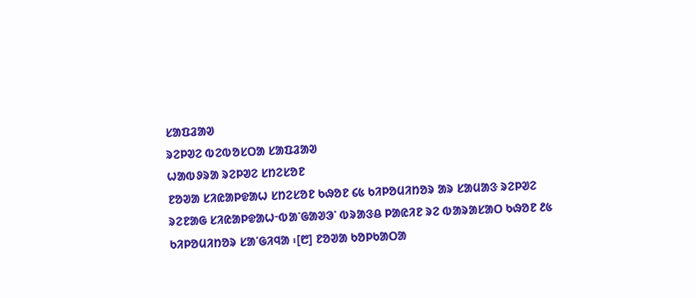ᱥᱟᱯᱲᱟᱣ
ᱨᱮᱞᱣᱮ ᱵᱮᱵᱚᱥᱛᱟ ᱥᱟᱯᱲᱟᱣ
ᱦᱟᱵᱽᱨᱟ ᱨᱮᱞᱣᱮ ᱥᱴᱮᱥᱚᱱ
ᱱᱚᱣᱟ ᱥᱤᱭᱟᱞᱫᱟᱦ ᱥᱴᱮᱥᱚᱱ ᱠᱷᱚᱱ ᱔᱕ ᱠᱤᱞᱚᱢᱤᱴᱚᱨ ᱟᱨ ᱥᱟᱢᱟᱝ ᱨᱮᱞᱣᱮ ᱨᱮᱱᱟᱜ ᱥᱤᱭᱟᱞᱫᱟᱦᱼᱵᱟᱸᱜᱟᱣᱳᱸ ᱵᱨᱟᱝᱪ ᱞᱟᱭᱤᱱ ᱨᱮ ᱵᱟᱨᱟᱥᱟᱛ ᱠᱷᱚᱱ ᱒᱕ ᱠᱤᱞᱚᱢᱤᱴᱚᱨ ᱥᱟᱸᱜᱤᱧᱟ ᱾[᱘] ᱱᱚᱣᱟ ᱠᱚᱞᱠᱟᱛᱟ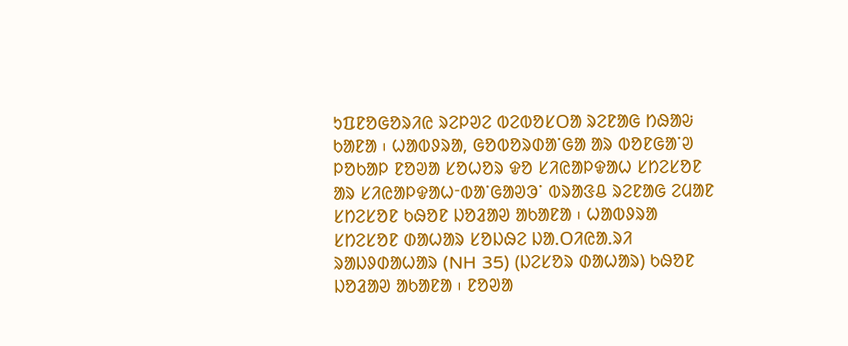ᱩᱯᱱᱚᱜᱚᱨᱤᱭ ᱨᱮᱞᱣᱮ ᱵᱮᱵᱚᱥᱛᱟ ᱨᱮᱱᱟᱜ ᱴᱷᱟᱶ ᱠᱟᱱᱟ ᱾ ᱦᱟᱵᱽᱨᱟ, ᱜᱚᱵᱚᱨᱰᱟᱸᱜᱟ ᱟᱨ ᱵᱚᱱᱜᱟᱸᱣ ᱞᱚᱠᱟᱞ ᱱᱚᱣᱟ ᱥᱚᱦᱚᱨ ᱫᱚ ᱥᱤᱭᱟᱞᱫᱟᱦ ᱥᱴᱮᱥᱚᱱ ᱟᱨ ᱥᱤᱭᱟᱞᱫᱟᱦᱼᱵᱟᱸᱜᱟᱣᱳᱸ ᱵᱨᱟᱝᱪ ᱨᱮᱱᱟᱜ ᱮᱢᱟᱱ ᱥᱴᱮᱥᱚᱱ ᱠᱷᱚᱱ ᱡᱚᱲᱟᱣ ᱟᱠᱟᱱᱟ ᱾ ᱦᱟᱵᱽᱨᱟ ᱥᱴᱮᱥᱚᱱ ᱰᱟᱦᱟᱨ ᱥᱚᱡᱷᱮ ᱡᱟᱹᱛᱤᱭᱟᱹᱨᱤ ᱨᱟᱡᱽᱰᱟᱦᱟᱨ (NH 35) (ᱡᱮᱥᱚᱨ ᱰᱟᱦᱟᱨ) ᱠᱷᱚᱱ ᱡᱚᱲᱟᱣ ᱟᱠᱟᱱᱟ ᱾ ᱱᱚᱣᱟ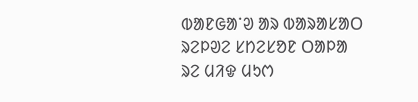ᱵᱟᱱᱜᱟᱸᱣ ᱟᱨ ᱵᱟᱨᱟᱥᱟᱛ ᱨᱮᱞᱣᱮ ᱥᱴᱮᱥᱚᱱ ᱛᱟᱞᱟ ᱨᱮ ᱢᱤᱫ ᱢᱩᱬ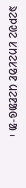ᱨᱮᱞᱣᱮ ᱥᱴᱮᱥᱚᱱ ᱢᱮᱱᱟᱜᱼᱟ ᱾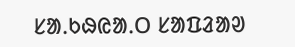ᱥᱟᱹᱠᱷᱭᱟᱹᱛ ᱥᱟᱯᱲᱟᱣ